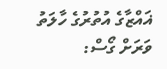ޣައްޒާގެ އުތުރުގެ ހާލަތު ވަރަށް ގޯސް: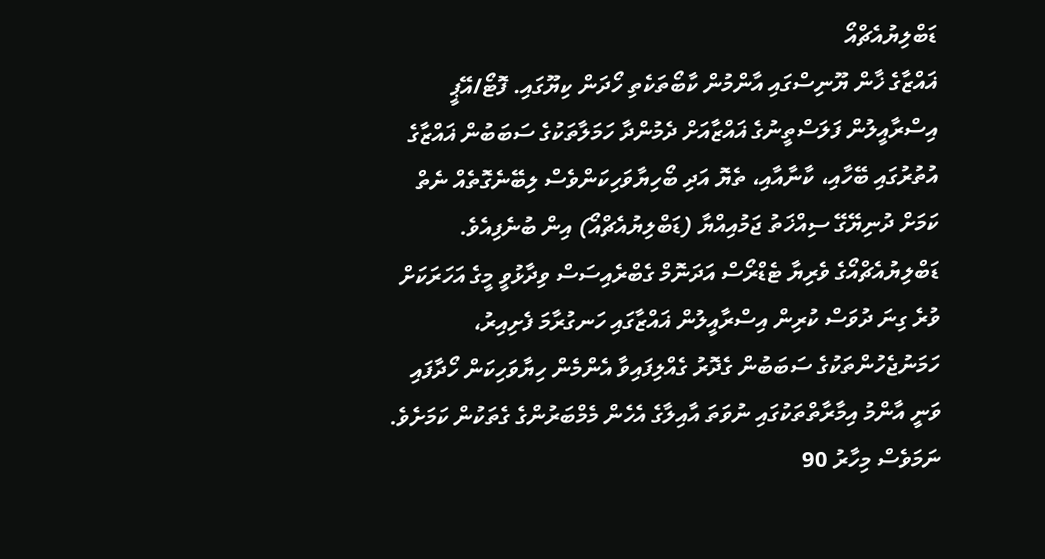ޑަބްލިޔުއެޗްއޯ
ޣައްޒާގެ ޚާން ޔޫނިސްގައި އާންމުން ކާބޯތަކެތި ހޯދަން ކިޔޫގައި. ފޮޓޯ/އޭޕީ
އިސްރާއީލުން ފަލަސްތީނުގެ ޣައްޒާއަށް ދެމުންދާ ހަމަލާތަކުގެ ސަބަބުން ޣައްޒާގެ އުތުރުގައި ބޭހާއި، ކާނާއާއި، ތެޔޮ އަދި ބޯހިޔާވަހިކަންވެސް ލިބޭނެގޮތެއް ނެތް ކަމަށް ދުނިޔޭގޭ ސިއްޚަތު ޖަމުއިއްޔާ (ޑަބްލިޔުއެޗްއޯ) އިން ބުނެފިއެވެ.
ޑަބްލިޔުއެޗްއޯގެ ވެރިޔާ ޓެޑްރޯސް އަދަނޮމް ގެބްރެއިސަސް ވިދާޅުވީ މީގެ އަހަރަކަށް ވުރެ ގިނަ ދުވަސް ކުރިން އިސްރާއީލުން ޣައްޒާގައި ހަނގުރާމަ ފެށިއިރު، ހަމަނުޖެހުންތަކުގެ ސަބަބުން ގެދޮރު ގެއްލިފައިވާ އެންމެން ހިޔާވަހިކަން ހޯދާފައި ވަނީ އާންމު އިމާރާތްތަކުގައި ނުވަތަ އާއިލާގެ އެހެން މެމްބަރުންގެ ގެތަކުން ކަމަށެވެ. ނަމަވެސް މިހާރު 90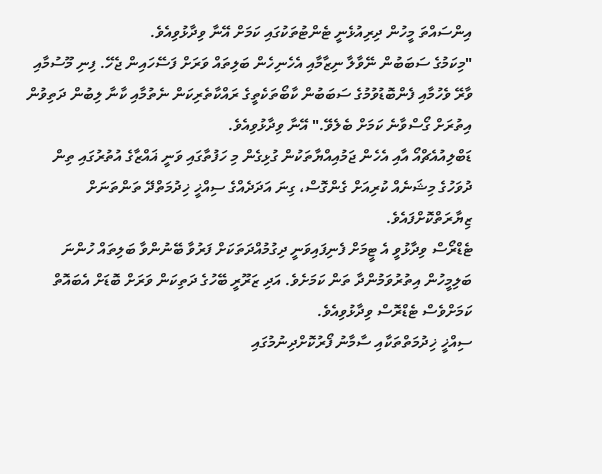އިންސައްތަ މީހުން ދިރިއުޅެނީ ޓެންޓުތަކުގައި ކަމަށް އޭނާ ވިދާޅުވިއެވެ.
"މިކަމުގެ ސަބަބުން ނޭވާލާ ނިޒާމާއި އެހެނިހެން ބަލިތައް ވަރަށް ފަސޭހައިން ޖެހޭ. ފިނި މޫސުމާއި ވާރޭ ވެހުމާއި ފެންބޮޑުވުމުގެ ސަބަބުން ކާބޯތަކެތީގެ ރައްކާތެރިކަން ނެތުމާއި ކާނާ ލިބުން ދަތިވުން އިތުރަށް ގޯސްވާނެ ކަމަށް ބެލެވޭ." އޭނާ ވިދާޅުވިއެވެ.
ޑަބްލިއުއެޗްއޯ އާއި އެހެން ޖަމުއިއްޔާތަކުން ގުޅިގެން މި ހަފުތާގައި ވަނީ ޣައްޒާގެ އުތުރުގައި ތިން ދުވަހުގެ މިޝަނެއް ކުރިއަށް ގެންގޮސް، ގިނަ އަދަދެއްގެ ސިއްޚީ ޚިދުމަތްދޭ ތަންތަނަށް ޒިޔާރަތްކޮށްފައެވެ.
ޓެޑްރޯސް ވިދާޅުވީ އެ ޓީމަށް ފެނިފައިވަނީ ދިގުމުއްދަތަކަށް ފަރުވާ ބޭނުންވާ ބަލިތައް ހުންނަ ބަލިމީހުން އިތުރުވަމުންދާ ތަން ކަމަށެވެ. އަދި ޒަރޫރީ ބޭހުގެ ދަތިކަން ވަރަށް ބޮޑަށް އެބައޮތް ކަމަށްވެސް ޓެޑްރޮސް ވިދާޅުވިއެވެ.
ސިއްޚީ ޚިދުމަތްތަކާއި ސާމާނު ފޯރުކޮށްދިނުމުގައި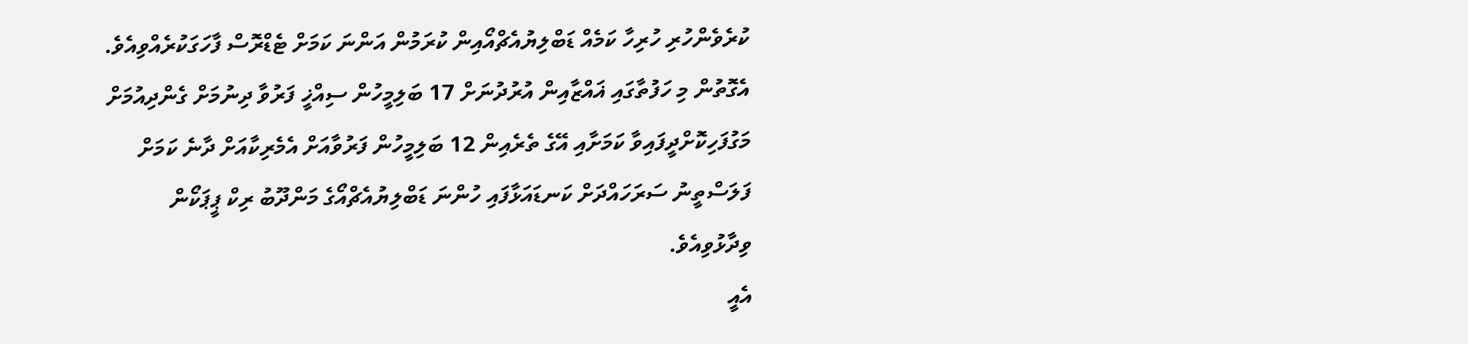ކުރެވެންހުރި ހުރިހާ ކަމެއް ޑަބްލިޔުއެޗްއޯއިން ކުރަމުން އަންނަ ކަމަށް ޓެޑްރޮސް ފާހަގަކުރެއްވިއެވެ.
އެގޮތުން މި ހަފުތާގައި ޣައްޒާއިން އުރުދުނަށް 17 ބަލިމީހުން ސިއްޚީ ފަރުވާ ދިނުމަށް ގެންދިއުމަށް މަގުފަހިކޮށްދީފައިވާ ކަމަށާއި އޭގެ ތެރެއިން 12 ބަލިމީހުން ފަރުވާއަށް އެމެރިކާއަށް ދާނެ ކަމަށް ފަލަސްތީނު ސަރަހައްދަށް ކަނޑައަޅާފައި ހުންނަ ޑަބްލިޔުއެޗްއޯގެ މަންދޫބު ރިކް ޕީޕަކޯން ވިދާޅުވިއެވެ.
އެއީ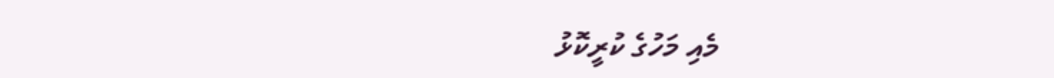މެއި މަހުގެ ކުރީކޮޅު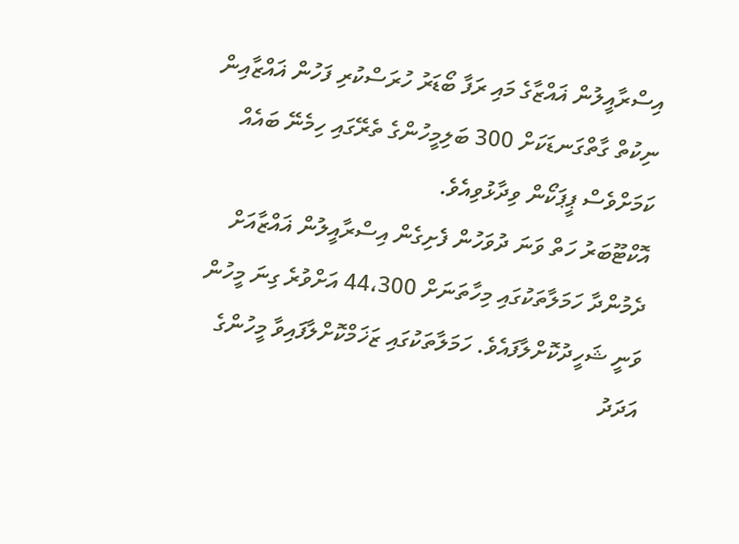އިސްރާއީލުން ޣައްޒާގެ މައި ރަފާ ބޯޑަރު ހުރަސްކުރި ފަހުން ޣައްޒާއިން ނިކުތް ގާތްގަނޑަކަށް 300 ބަލިމީހުންގެ ތެރޭގައި ހިމެނޭ ބައެއް ކަމަށްވެސް ޕީޕަކޯން ވިދާޅުވިއެވެ.
އޮކްޓޫބަރު ހަތް ވަނަ ދުވަހުން ފެށިގެން އިސްރާއީލުން ޣައްޒާއަށް ދެމުންދާ ހަމަލާތަކުގައި މިހާތަނަށް 44،300 އަށްވުރެ ގިނަ މީހުން ވަނީ ޝަހީދުކޮށްލާފައެވެ. ހަމަލާތަކުގައި ޒަޚަމްކޮށްލާފައިވާ މީހުންގެ އަދަދު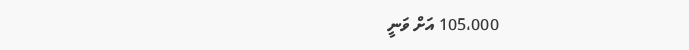105،000 އަށް ވަނީ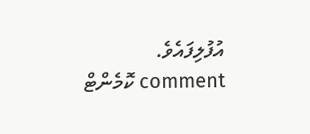އުފުލިފައެވެ.
comment ކޮމެންޓް